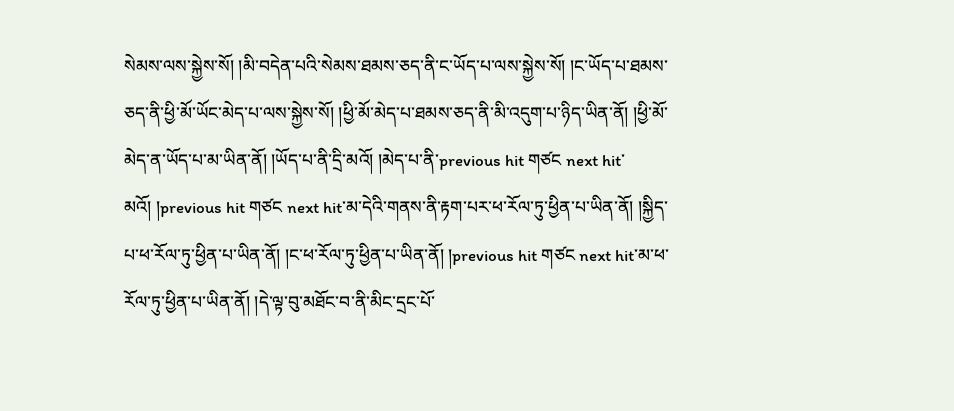སེམས་ལས་སྐྱེས་སོ། །མི་བདེན་པའི་སེམས་ཐམས་ཅད་ནི་ང་ཡོད་པ་ལས་སྐྱེས་སོ། །ང་ཡོད་པ་ཐམས་ཅད་ནི་ཕྱི་མོ་ཡོང་མེད་པ་ལས་སྐྱེས་སོ། །ཕྱི་མོ་མེད་པ་ཐམས་ཅད་ནི་མི་འདུག་པ་ཉིད་ཡིན་ནོ། །ཕྱི་མོ་མེད་ན་ཡོད་པ་མ་ཡིན་ནོ། །ཡོད་པ་ནི་དྲི་མའོ། །མེད་པ་ནི་previous hit གཙང next hit་མའོ། །previous hit གཙང next hit་མ་དེའི་གནས་ནི་རྟག་པར་ཕ་རོལ་ཏུ་ཕྱིན་པ་ཡིན་ནོ། །སྐྱིད་པ་ཕ་རོལ་ཏུ་ཕྱིན་པ་ཡིན་ནོ། །ང་ཕ་རོལ་ཏུ་ཕྱིན་པ་ཡིན་ནོ། །previous hit གཙང next hit་མ་ཕ་རོལ་ཏུ་ཕྱིན་པ་ཡིན་ནོ། །དེ་ལྟ་བུ་མཐོང་བ་ནི་མིང་དྲང་པོ་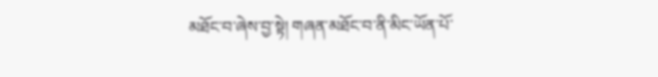མཐོང་བ་ཞེས་བྱ་སྟེ། གཞན་མཐོང་བ་ནི་མིང་ཡོན་པོ་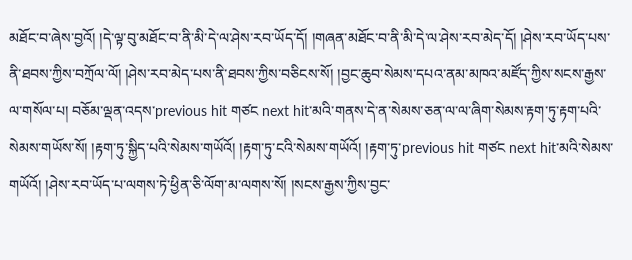མཐོང་བ་ཞེས་བྱའོ། །དེ་ལྟ་བུ་མཐོང་བ་ནི་མི་དེ་ལ་ཤེས་རབ་ཡོད་དོ། །གཞན་མཐོང་བ་ནི་མི་དེ་ལ་ཤེས་རབ་མེད་དོ། །ཤེས་རབ་ཡོད་པས་ནི་ཐབས་ཀྱིས་བཀྲོལ་ལོ། །ཤེས་རབ་མེད་པས་ནི་ཐབས་ཀྱིས་བཅིངས་སོ། །བྱང་ཆུབ་སེམས་དཔའ་ནམ་མཁའ་མཛོད་ཀྱིས་སངས་རྒྱས་ལ་གསོལ་པ། བཅོམ་ལྡན་འདས་previous hit གཙང next hit་མའི་གནས་དེ་ན་སེམས་ཅན་ལ་ལ་ཞིག་སེམས་རྟག་ཏུ་རྟག་པའི་སེམས་གཡོས་སོ། །རྟག་ཏུ་སྐྱིད་པའི་སེམས་གཡོའོ། །རྟག་ཏུ་ངའི་སེམས་གཡོའོ། །རྟག་ཏུ་previous hit གཙང next hit་མའི་སེམས་གཡོའོ། །ཤེས་རབ་ཡོད་པ་ལགས་ཏེ་ཕྱིན་ཅི་ལོག་མ་ལགས་སོ། །སངས་རྒྱས་ཀྱིས་བྱང་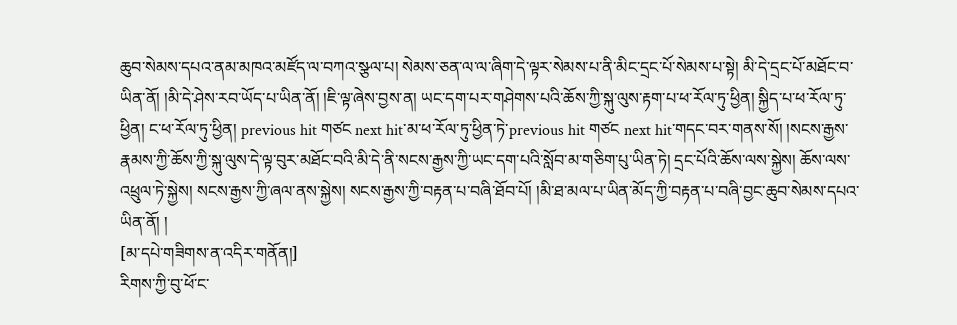ཆུབ་སེམས་དཔའ་ནམ་མཁའ་མཛོད་ལ་བཀའ་སྩལ་པ། སེམས་ཅན་ལ་ལ་ཞིག་དེ་ལྟར་སེམས་པ་ནི་མིང་དྲང་པོ་སེམས་པ་སྟེ། མི་དེ་དྲང་པོ་མཐོང་བ་ཡིན་ནོ། །མི་དེ་ཤེས་རབ་ཡོད་པ་ཡིན་ནོ། །ཇི་ལྟ་ཞེས་བྱས་ན། ཡང་དག་པར་གཤེགས་པའི་ཆོས་ཀྱི་སྐུ་ལུས་རྟག་པ་ཕ་རོལ་ཏུ་ཕྱིན། སྐྱིད་པ་ཕ་རོལ་ཏུ་ཕྱིན། ང་ཕ་རོལ་ཏུ་ཕྱིན། previous hit གཙང next hit་མ་ཕ་རོལ་ཏུ་ཕྱིན་ཏེ་previous hit གཙང next hit་གདང་བར་གནས་སོ། །སངས་རྒྱས་རྣམས་ཀྱི་ཆོས་ཀྱི་སྐུ་ལུས་དེ་ལྟ་བུར་མཐོང་བའི་མི་དེ་ནི་སངས་རྒྱས་ཀྱི་ཡང་དག་པའི་སློབ་མ་གཅིག་པུ་ཡིན་ཏེ། དྲང་པོའི་ཆོས་ལས་སྐྱེས། ཆོས་ལས་འཕྲུལ་ཏེ་སྐྱེས། སངས་རྒྱས་ཀྱི་ཞལ་ནས་སྐྱེས། སངས་རྒྱས་ཀྱི་བརྟན་པ་བཞི་ཐོབ་པོ། །མི་ཐ་མལ་པ་ཡིན་མོད་ཀྱི་བརྟན་པ་བཞི་བྱང་ཆུབ་སེམས་དཔའ་ཡིན་ནོ། །
[མ་དཔེ་གཟིགས་ན་འདིར་གནོན།]
རིགས་ཀྱི་བུ་ཕོ་ང་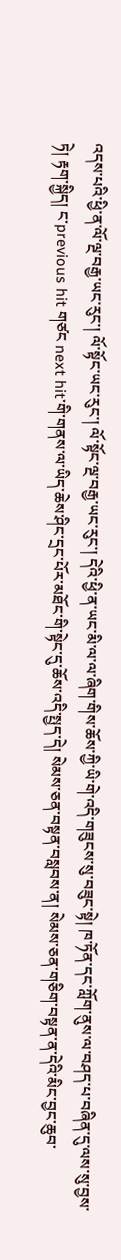འདས་པའི་ཕྱི་ན་ལོ་ལྔ་བརྒྱ་ཡང་རུང་། ལོ་སྟོང་ཡང་རུང་། ལོ་སྟོང་ལྔ་བརྒྱ་ཡང་རུང་། དེའི་ཕྱི་ན་ཡང་མི་ལ་ལ་ཞིག་གིས་ཆོས་ཀྱི་ཡི་གེ་འདི་གཟུངས་སུ་བཟུང་སྟེ། ཁ་ཏོན་དང་ཀློག་ནུས་ལ་བཤད་པ་བཞིན་དུ་ལས་སུ་བྱས་ཏེ། རྟག་སྐྱིད། ང་previous hit གཙང next hit་གི་གནས་ལ་ཡིད་ཆེས་ཤིང་དྲང་པོར་མཐོང་གི་སྟེང་དུ་ཆོས་འདི་སྤྱད་དེ། སེམས་ཅན་བསྟན་བསླབས་ན། སེམས་ཅན་གཅིག་བསྟན་ན་དེའི་མིང་བྱང་ཆུབ་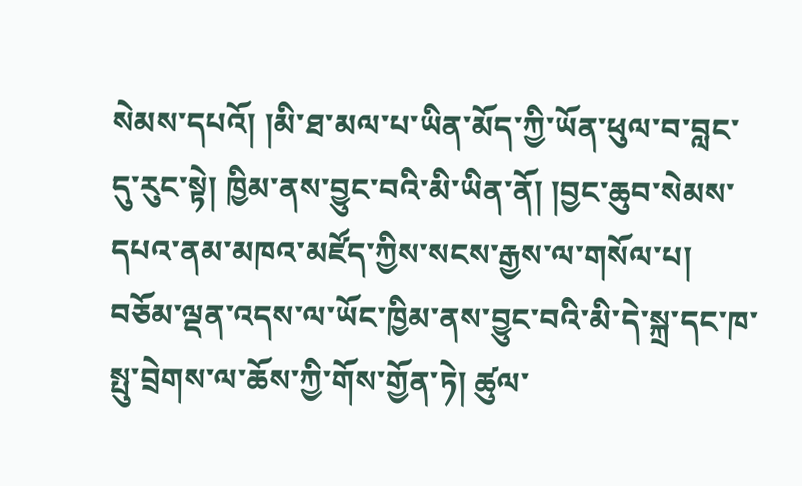སེམས་དཔའོ། །མི་ཐ་མལ་པ་ཡིན་མོད་ཀྱི་ཡོན་ཕུལ་བ་བླང་དུ་རུང་སྟེ། ཁྱིམ་ནས་བྱུང་བའི་མི་ཡིན་ནོ། །བྱང་ཆུབ་སེམས་དཔའ་ནམ་མཁའ་མཛོད་ཀྱིས་སངས་རྒྱས་ལ་གསོལ་པ། བཅོམ་ལྡན་འདས་ལ་ཡོང་ཁྱིམ་ནས་བྱུང་བའི་མི་དེ་སྐྲ་དང་ཁ་སྤུ་བྲེགས་ལ་ཆོས་ཀྱི་གོས་གྱོན་ཏེ། ཚུལ་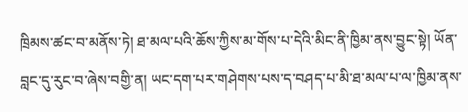ཁྲིམས་ཚང་བ་མནོས་ཏེ། ཐ་མལ་པའི་ཆོས་ཀྱིས་མ་གོས་པ་དེའི་མིང་ནི་ཁྱིམ་ནས་བྱུང་སྟེ། ཡོན་བླང་དུ་རུང་བ་ཞེས་བགྱི་ན། ཡང་དག་པར་གཤེགས་པས་ད་བཤད་པ་མི་ཐ་མལ་པ་ལ་ཁྱིམ་ནས་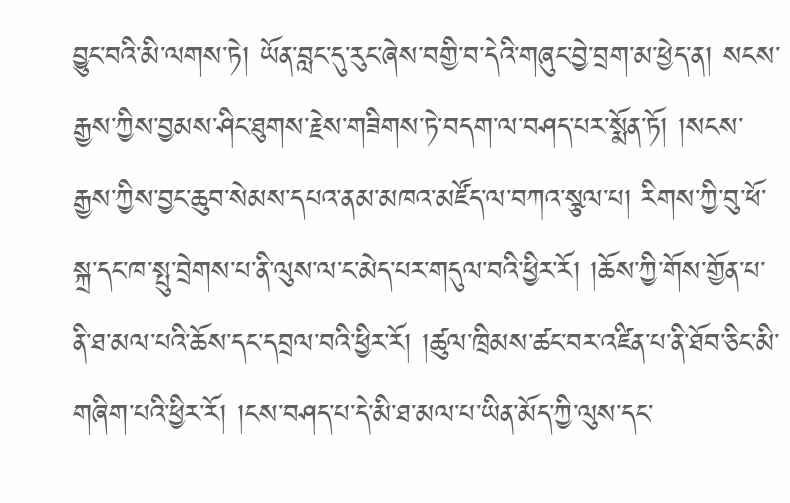བྱུང་བའི་མི་ལགས་ཏེ། ཡོན་བླང་དུ་རུང་ཞེས་བགྱི་བ་དེའི་གཞུང་བྱེ་བྲག་མ་ཕྱེད་ན། སངས་རྒྱས་ཀྱིས་བྱམས་ཤིང་ཐུགས་རྗེས་གཟིགས་ཏེ་བདག་ལ་བཤད་པར་སྨོན་ཏོ། །སངས་རྒྱས་ཀྱིས་བྱང་ཆུབ་སེམས་དཔའ་ནམ་མཁའ་མཛོད་ལ་བཀའ་སྩལ་པ། རིགས་ཀྱི་བུ་ཕོ་སྐྲ་དང་ཁ་སྤུ་བྲེགས་པ་ནི་ལུས་ལ་ང་མེད་པར་གདུལ་བའི་ཕྱིར་རོ། །ཆོས་ཀྱི་གོས་གྱོན་པ་ནི་ཐ་མལ་པའི་ཆོས་དང་དབྲལ་བའི་ཕྱིར་རོ། །ཚུལ་ཁྲིམས་ཚང་བར་འཛིན་པ་ནི་ཐོབ་ཅིང་མི་གཞིག་པའི་ཕྱིར་རོ། །ངས་བཤད་པ་དེ་མི་ཐ་མལ་པ་ཡིན་མོད་ཀྱི་ལུས་དང་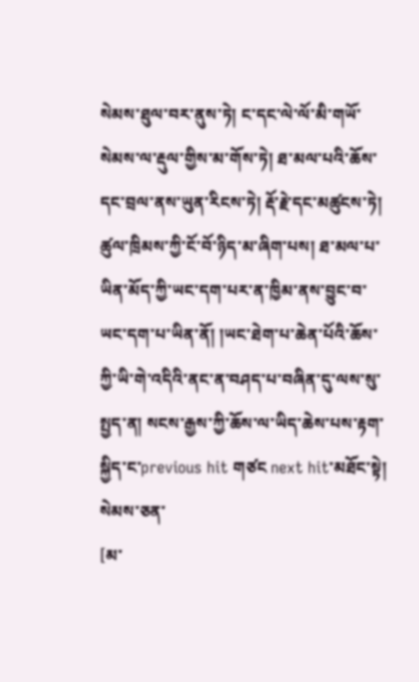སེམས་ཐུལ་བར་ནུས་ཏེ། ང་དང་ལེ་ལོ་མི་གཡོ་སེམས་ལ་རྡུལ་གྱིས་མ་གོས་ཏེ། ཐ་མལ་པའི་ཆོས་དང་བྲལ་ནས་ཡུན་རིངས་ཏེ། རྡོ་རྗེ་དང་མཚུངས་ཏེ། ཚུལ་ཁྲིམས་ཀྱི་ངོ་བོ་ཉིད་མ་ཞིག་པས། ཐ་མལ་པ་ཡིན་མོད་ཀྱི་ཡང་དག་པར་ན་ཁྱིམ་ནས་བྱུང་བ་ཡང་དག་པ་ཡིན་ནོ། །ཡང་ཐེག་པ་ཆེན་པོའི་ཆོས་ཀྱི་ཡི་གེ་འདིའི་ནང་ན་བཤད་པ་བཞིན་དུ་ལས་སུ་སྤྱད་ན། སངས་རྒྱས་ཀྱི་ཆོས་ལ་ཡིད་ཆེས་པས་རྟག་སྐྱིད་ང་previous hit གཙང next hit་མཐོང་སྟེ། སེམས་ཅན་
[མ་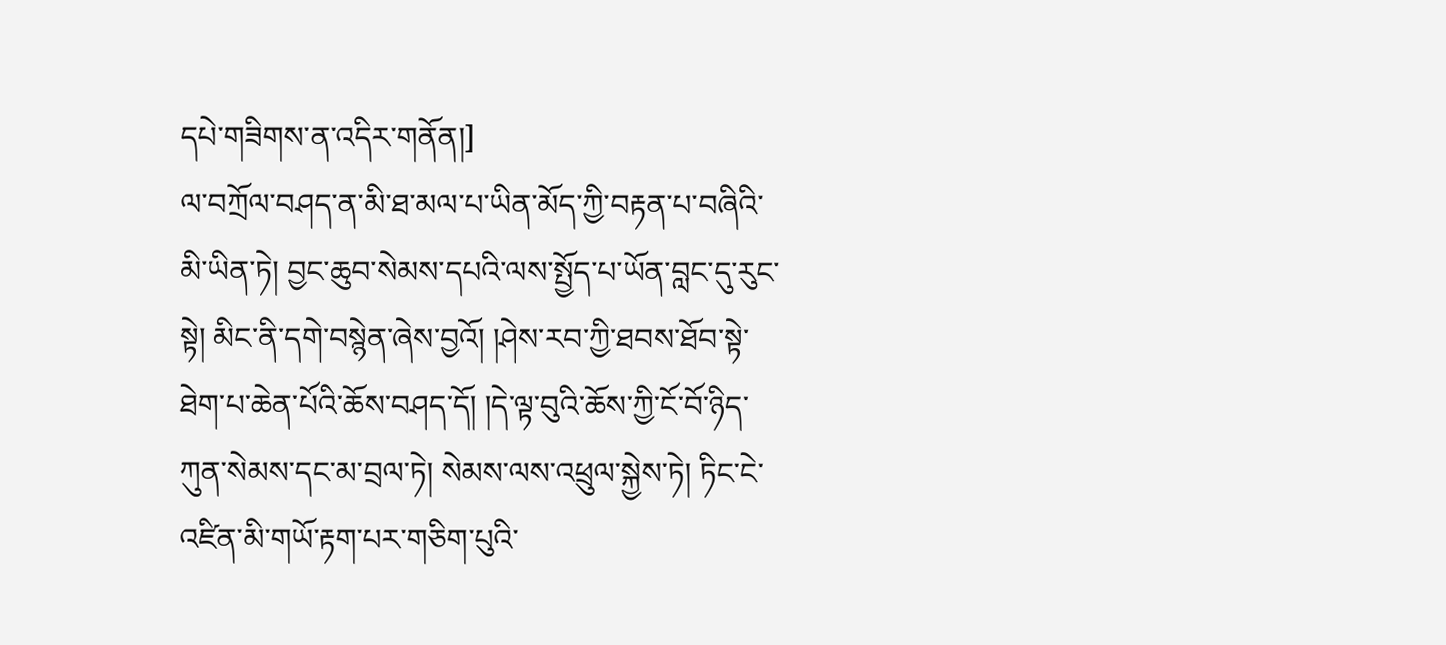དཔེ་གཟིགས་ན་འདིར་གནོན།]
ལ་བཀྲོལ་བཤད་ན་མི་ཐ་མལ་པ་ཡིན་མོད་ཀྱི་བརྟན་པ་བཞིའི་མི་ཡིན་ཏེ། བྱང་ཆུབ་སེམས་དཔའི་ལས་སྤྱོད་པ་ཡོན་བླང་དུ་རུང་སྟེ། མིང་ནི་དགེ་བསྙེན་ཞེས་བྱའོ། །ཤེས་རབ་ཀྱི་ཐབས་ཐོབ་སྟེ་ཐེག་པ་ཆེན་པོའི་ཆོས་བཤད་དོ། །དེ་ལྟ་བུའི་ཆོས་ཀྱི་ངོ་བོ་ཉིད་ཀུན་སེམས་དང་མ་བྲལ་ཏེ། སེམས་ལས་འཕྲུལ་སྐྱེས་ཏེ། ཏིང་ངེ་འཛིན་མི་གཡོ་རྟག་པར་གཅིག་པུའི་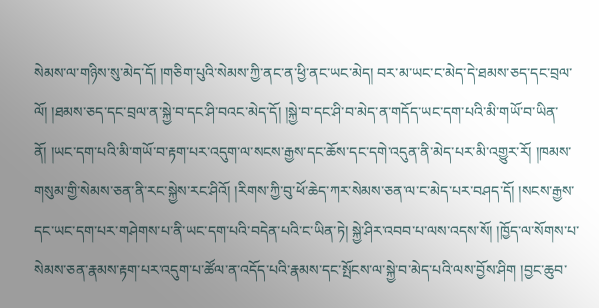སེམས་ལ་གཉིས་སུ་མེད་དོ། །གཅིག་པུའི་སེམས་ཀྱི་ནང་ན་ཕྱི་ནང་ཡང་མེད། བར་མ་ཡང་ང་མེད་དེ་ཐམས་ཅད་དང་བྲལ་ལོ། །ཐམས་ཅད་དང་བྲལ་ན་སྐྱེ་བ་དང་ཤི་བའང་མེད་དོ། །སྐྱེ་བ་དང་ཤི་བ་མེད་ན་གདོད་ཡང་དག་པའི་མི་གཡོ་བ་ཡིན་ནོ། །ཡང་དག་པའི་མི་གཡོ་བ་རྟག་པར་འདུག་ལ་སངས་རྒྱས་དང་ཆོས་དང་དགེ་འདུན་ནི་མེད་པར་མི་འགྱུར་རོ། །ཁམས་གསུམ་གྱི་སེམས་ཅན་ནི་རང་སྐྱེས་རང་ཤིའོ། །རིགས་ཀྱི་བུ་ཕོ་ཆེད་ཀར་སེམས་ཅན་ལ་ང་མེད་པར་བཤད་དོ། །སངས་རྒྱས་དང་ཡང་དག་པར་གཤེགས་པ་ནི་ཡང་དག་པའི་བདེན་པའི་ང་ཡིན་ཏེ། སྐྱེ་ཤིར་འབབ་པ་ལས་འདས་སོ། །ཁྱོད་ལ་སོགས་པ་སེམས་ཅན་རྣམས་རྟག་པར་འདུག་པ་ཚོལ་ན་འདོད་པའི་རྣམས་དང་སྤོངས་ལ་སྐྱེ་བ་མེད་པའི་ལས་བྱོས་ཤིག །བྱང་ཆུབ་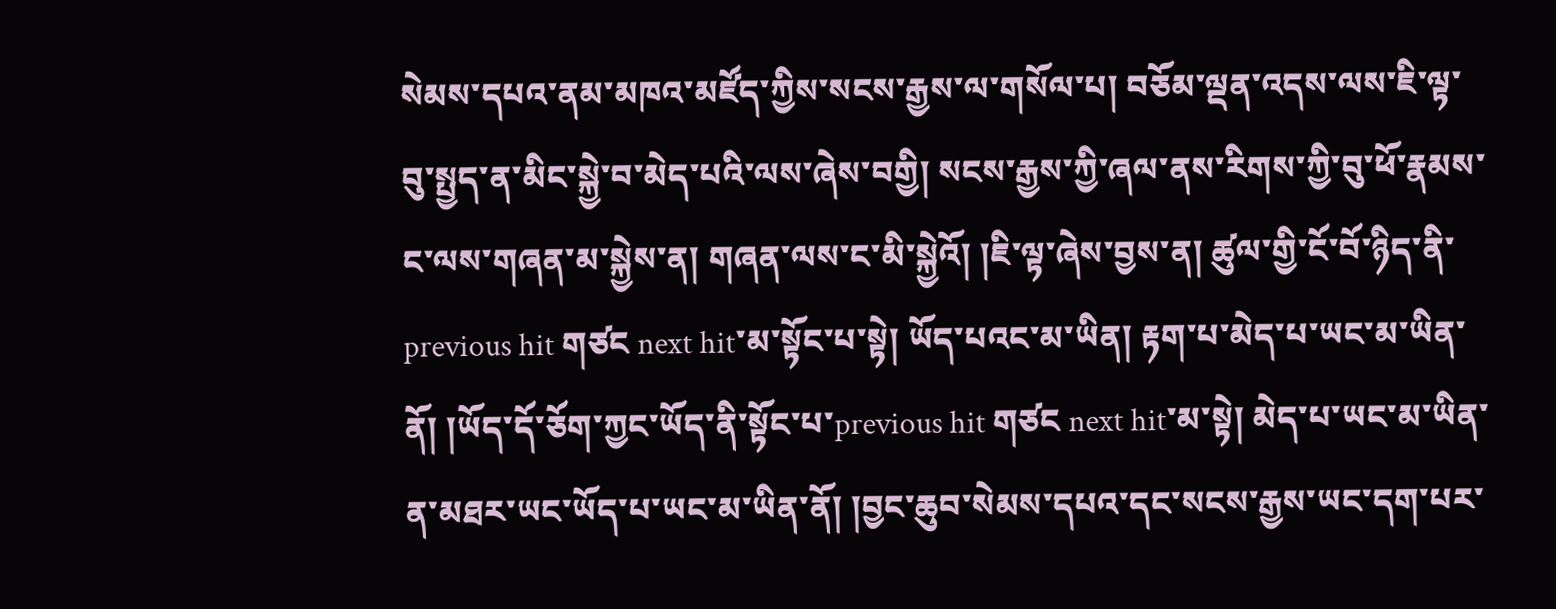སེམས་དཔའ་ནམ་མཁའ་མཛོད་ཀྱིས་སངས་རྒྱས་ལ་གསོལ་པ། བཅོམ་ལྡན་འདས་ལས་ཇི་ལྟ་བུ་སྤྱད་ན་མིང་སྐྱེ་བ་མེད་པའི་ལས་ཞེས་བགྱི། སངས་རྒྱས་ཀྱི་ཞལ་ནས་རིགས་ཀྱི་བུ་ཕོ་རྣམས་ང་ལས་གཞན་མ་སྐྱེས་ན། གཞན་ལས་ང་མི་སྐྱེའོ། །ཇི་ལྟ་ཞེས་བྱས་ན། ཚུལ་གྱི་ངོ་བོ་ཉིད་ནི་previous hit གཙང next hit་མ་སྟོང་པ་སྟེ། ཡོད་པའང་མ་ཡིན། རྟག་པ་མེད་པ་ཡང་མ་ཡིན་ནོ། །ཡོད་དོ་ཅོག་ཀྱང་ཡོད་ནི་སྟོང་པ་previous hit གཙང next hit་མ་སྟེ། མེད་པ་ཡང་མ་ཡིན་ན་མཐར་ཡང་ཡོད་པ་ཡང་མ་ཡིན་ནོ། །བྱང་ཆུབ་སེམས་དཔའ་དང་སངས་རྒྱས་ཡང་དག་པར་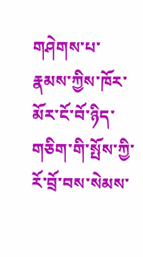གཤེགས་པ་རྣམས་ཀྱིས་ཁོར་མོར་ངོ་བོ་ཉིད་གཅིག་གི་སྤོས་ཀྱི་རོ་བྲོ་བས་སེམས་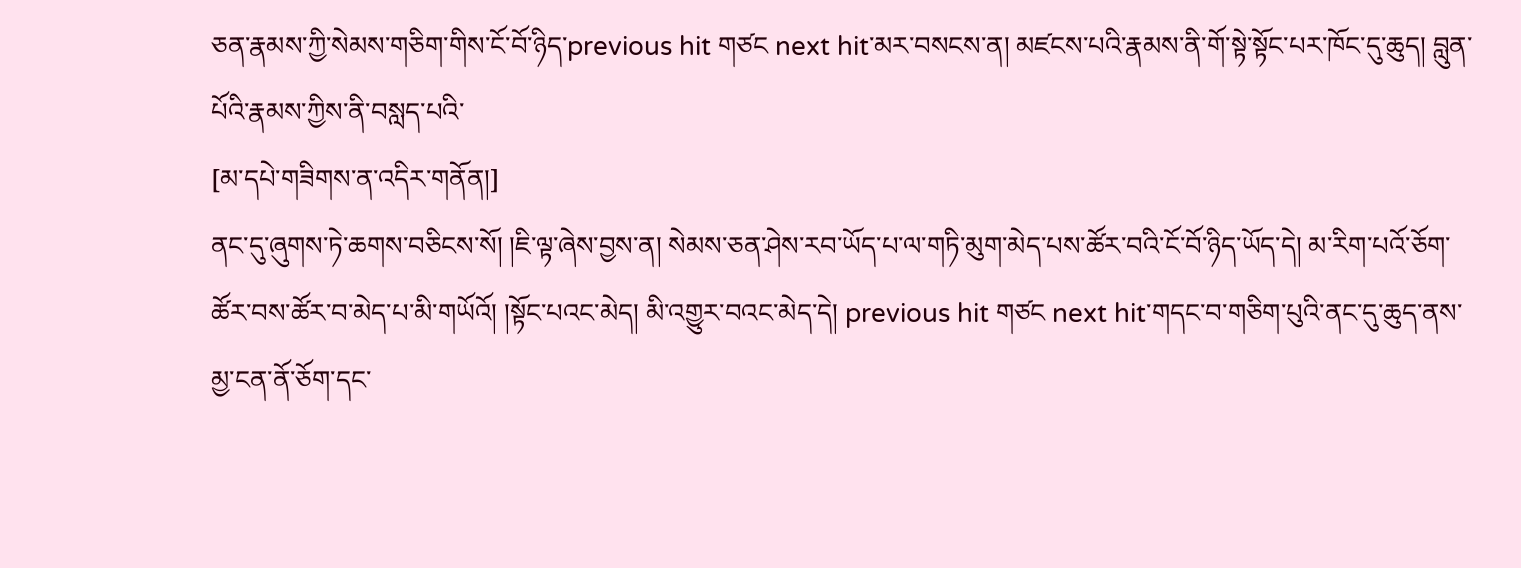ཅན་རྣམས་ཀྱི་སེམས་གཅིག་གིས་ངོ་བོ་ཉིད་previous hit གཙང next hit་མར་བསངས་ན། མཛངས་པའི་རྣམས་ནི་གོ་སྟེ་སྟོང་པར་ཁོང་དུ་ཆུད། བླུན་པོའི་རྣམས་ཀྱིས་ནི་བསླད་པའི་
[མ་དཔེ་གཟིགས་ན་འདིར་གནོན།]
ནང་དུ་ཞུགས་ཏེ་ཆགས་བཅིངས་སོ། །ཇི་ལྟ་ཞེས་བྱས་ན། སེམས་ཅན་ཤེས་རབ་ཡོད་པ་ལ་གཏི་མུག་མེད་པས་ཚོར་བའི་ངོ་བོ་ཉིད་ཡོད་དེ། མ་རིག་པའོ་ཅོག་ཚོར་བས་ཚོར་བ་མེད་པ་མི་གཡོའོ། །སྟོང་པའང་མེད། མི་འགྱུར་བའང་མེད་དེ། previous hit གཙང next hit་གདང་བ་གཅིག་པུའི་ནང་དུ་ཆུད་ནས་མྱ་ངན་ནོ་ཅོག་དང་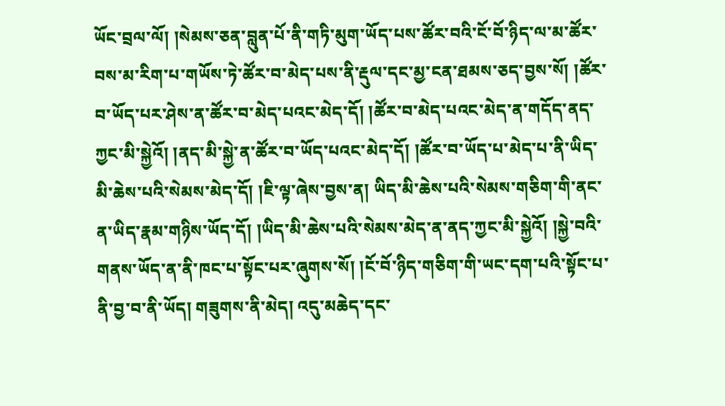ཡོང་བྲལ་ལོ། །སེམས་ཅན་བླུན་པོ་ནི་གཏི་མུག་ཡོད་པས་ཚོར་བའི་ངོ་བོ་ཉིད་ལ་མ་ཚོར་བས་མ་རིག་པ་གཡོས་ཏེ་ཚོར་བ་མེད་པས་ནི་རྡུལ་དང་མྱ་ངན་ཐམས་ཅད་བྱས་སོ། །ཚོར་བ་ཡོད་པར་ཤེས་ན་ཚོར་བ་མེད་པའང་མེད་དོ། །ཚོར་བ་མེད་པའང་མེད་ན་གདོད་ནད་ཀྱང་མི་སྐྱེའོ། །ནད་མི་སྐྱེ་ན་ཚོར་བ་ཡོད་པའང་མེད་དོ། །ཚོར་བ་ཡོད་པ་མེད་པ་ནི་ཡིད་མི་ཆེས་པའི་སེམས་མེད་དོ། །ཇི་ལྟ་ཞེས་བྱས་ན། ཡིད་མི་ཆེས་པའི་སེམས་གཅིག་གི་ནང་ན་ཡིད་རྣམ་གཉིས་ཡོད་དོ། །ཡིད་མི་ཆེས་པའི་སེམས་མེད་ན་ནད་ཀྱང་མི་སྐྱེའོ། །སྐྱེ་བའི་གནས་ཡོད་ན་ནི་ཁང་པ་སྟོང་པར་ཞུགས་སོ། །ངོ་བོ་ཉིད་གཅིག་གི་ཡང་དག་པའི་སྟོང་པ་ནི་བྱ་བ་ནི་ཡོད། གཟུགས་ནི་མེད། འདུ་མཆེད་དང་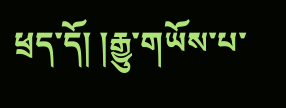ཕྲད་དོ། །རྒྱུ་གཡོས་པ་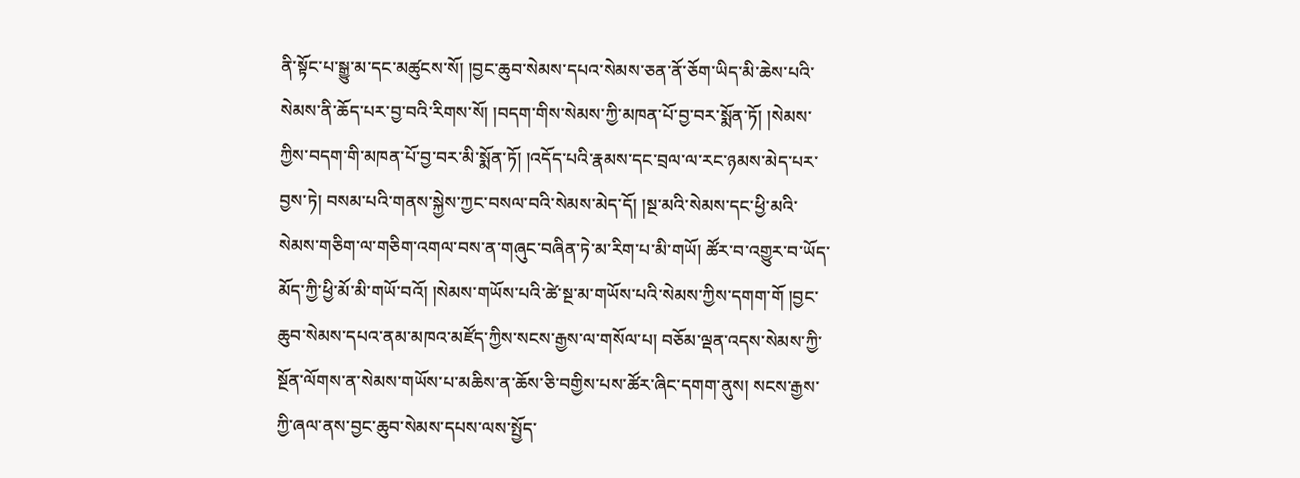ནི་སྟོང་པ་སྒྱུ་མ་དང་མཚུངས་སོ། །བྱང་ཆུབ་སེམས་དཔའ་སེམས་ཅན་ནོ་ཅོག་ཡིད་མི་ཆེས་པའི་སེམས་ནི་ཆོད་པར་བྱ་བའི་རིགས་སོ། །བདག་གིས་སེམས་ཀྱི་མཁན་པོ་བྱ་བར་སྨོན་ཏོ། །སེམས་ཀྱིས་བདག་གི་མཁན་པོ་བྱ་བར་མི་སྨོན་ཏོ། །འདོད་པའི་རྣམས་དང་བྲལ་ལ་རང་ཉམས་མེད་པར་བྱས་ཏེ། བསམ་པའི་གནས་སྐྱེས་ཀྱང་བསལ་བའི་སེམས་མེད་དོ། །སྔ་མའི་སེམས་དང་ཕྱི་མའི་སེམས་གཅིག་ལ་གཅིག་འགལ་བས་ན་གཞུང་བཞིན་ཏེ་མ་རིག་པ་མི་གཡོ། ཚོར་བ་འགྱུར་བ་ཡོད་མོད་ཀྱི་ཕྱི་མོ་མི་གཡོ་བའོ། །སེམས་གཡོས་པའི་ཚེ་སྔ་མ་གཡོས་པའི་སེམས་ཀྱིས་དགག་གོ །བྱང་ཆུབ་སེམས་དཔའ་ནམ་མཁའ་མཛོད་ཀྱིས་སངས་རྒྱས་ལ་གསོལ་པ། བཅོམ་ལྡན་འདས་སེམས་ཀྱི་སྔོན་ལོགས་ན་སེམས་གཡོས་པ་མཆིས་ན་ཆོས་ཅི་བགྱིས་པས་ཚོར་ཞིང་དགག་ནུས། སངས་རྒྱས་ཀྱི་ཞལ་ནས་བྱང་ཆུབ་སེམས་དཔས་ལས་སྤྱོད་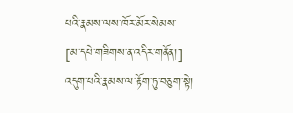པའི་རྣམས་ལས་ཁོར་མོར་སེམས་
[མ་དཔེ་གཟིགས་ན་འདིར་གནོན།]
འདུག་པའི་རྣམས་ལ་རྟོག་ཏུ་བཅུག་སྟེ།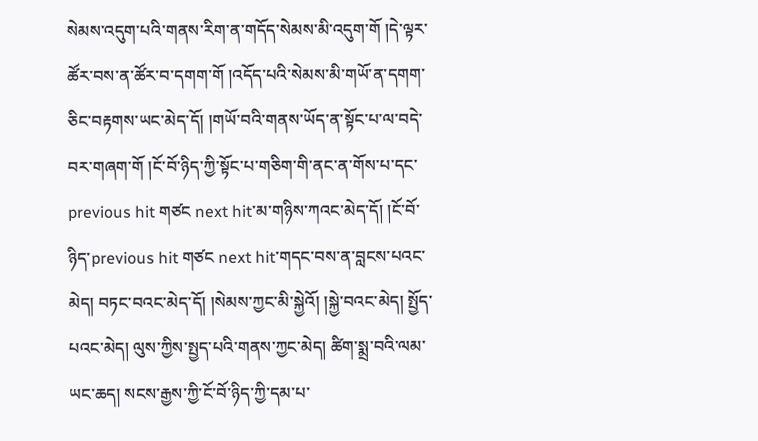སེམས་འདུག་པའི་གནས་རིག་ན་གདོད་སེམས་མི་འདུག་གོ །དེ་ལྟར་ཚོར་བས་ན་ཚོར་བ་དགག་གོ །འདོད་པའི་སེམས་མི་གཡོ་ན་དགག་ཅིང་བརྟགས་ཡང་མེད་དོ། །གཡོ་བའི་གནས་ཡོད་ན་སྟོང་པ་ལ་བདེ་བར་གཞག་གོ །ངོ་བོ་ཉིད་ཀྱི་སྟོང་པ་གཅིག་གི་ནང་ན་གོས་པ་དང་previous hit གཙང next hit་མ་གཉིས་ཀའང་མེད་དོ། །ངོ་བོ་ཉིད་previous hit གཙང next hit་གདང་བས་ན་བླངས་པའང་མེད། བཏང་བའང་མེད་དོ། །སེམས་ཀྱང་མི་སྐྱེའོ། །སྐྱེ་བའང་མེད། སྤྱོད་པའང་མེད། ལུས་ཀྱིས་སྤྱད་པའི་གནས་ཀྱང་མེད། ཚིག་སྨྲ་བའི་ལམ་ཡང་ཆད། སངས་རྒྱས་ཀྱི་ངོ་བོ་ཉིད་ཀྱི་དམ་པ་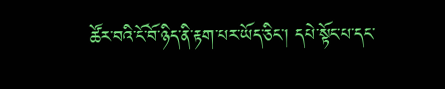ཚོར་བའི་ངོ་བོ་ཉིད་ནི་རྟག་པར་ཡོད་ཅིང་། དཔེ་སྟོང་པ་དང་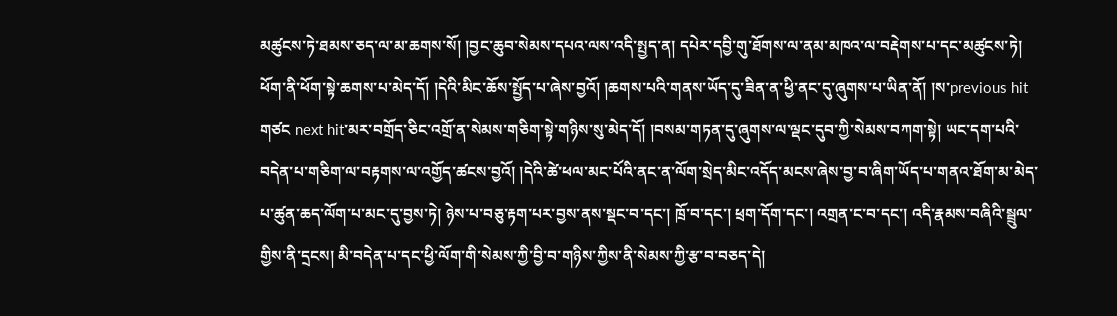མཚུངས་ཏེ་ཐམས་ཅད་ལ་མ་ཆགས་སོ། །བྱང་ཆུབ་སེམས་དཔའ་ལས་འདི་སྤྱད་ན། དཔེར་དབྱི་གུ་ཐོགས་ལ་ནམ་མཁའ་ལ་བརྡེགས་པ་དང་མཚུངས་ཏེ། ཕོག་ནི་ཕོག་སྟེ་ཆགས་པ་མེད་དོ། །དེའི་མིང་ཆོས་སྤྱོད་པ་ཞེས་བྱའོ། །ཆགས་པའི་གནས་ཡོད་དུ་ཟིན་ན་ཕྱི་ནང་དུ་ཞུགས་པ་ཡིན་ནོ། །ས་previous hit གཙང next hit་མར་བགྲོད་ཅིང་འགྲོ་ན་སེམས་གཅིག་སྟེ་གཉིས་སུ་མེད་དོ། །བསམ་གཏན་དུ་ཞུགས་ལ་ལྡང་དུབ་ཀྱི་སེམས་བཀག་སྟེ། ཡང་དག་པའི་བདེན་པ་གཅིག་ལ་བརྟགས་ལ་འགྱོད་ཚངས་བྱའོ། །དེའི་ཚེ་ཕལ་མང་པོའི་ནང་ན་ལོག་སྲེད་མིང་འདོད་མངས་ཞེས་བྱ་བ་ཞིག་ཡོད་པ་གནའ་ཐོག་མ་མེད་པ་ཚུན་ཆད་ལོག་པ་མང་དུ་བྱས་ཏེ། ཉེས་པ་བཅུ་རྟག་པར་བྱས་ནས་སྡང་བ་དང་། ཁྲོ་བ་དང་། ཕྲག་དོག་དང་། འགྲན་ང་བ་དང་། འདི་རྣམས་བཞིའི་སྦྲུལ་གྱིས་ནི་དྲངས། མི་བདེན་པ་དང་ཕྱི་ལོག་གི་སེམས་ཀྱི་བྱི་བ་གཉིས་ཀྱིས་ནི་སེམས་ཀྱི་རྩ་བ་བཅད་དེ།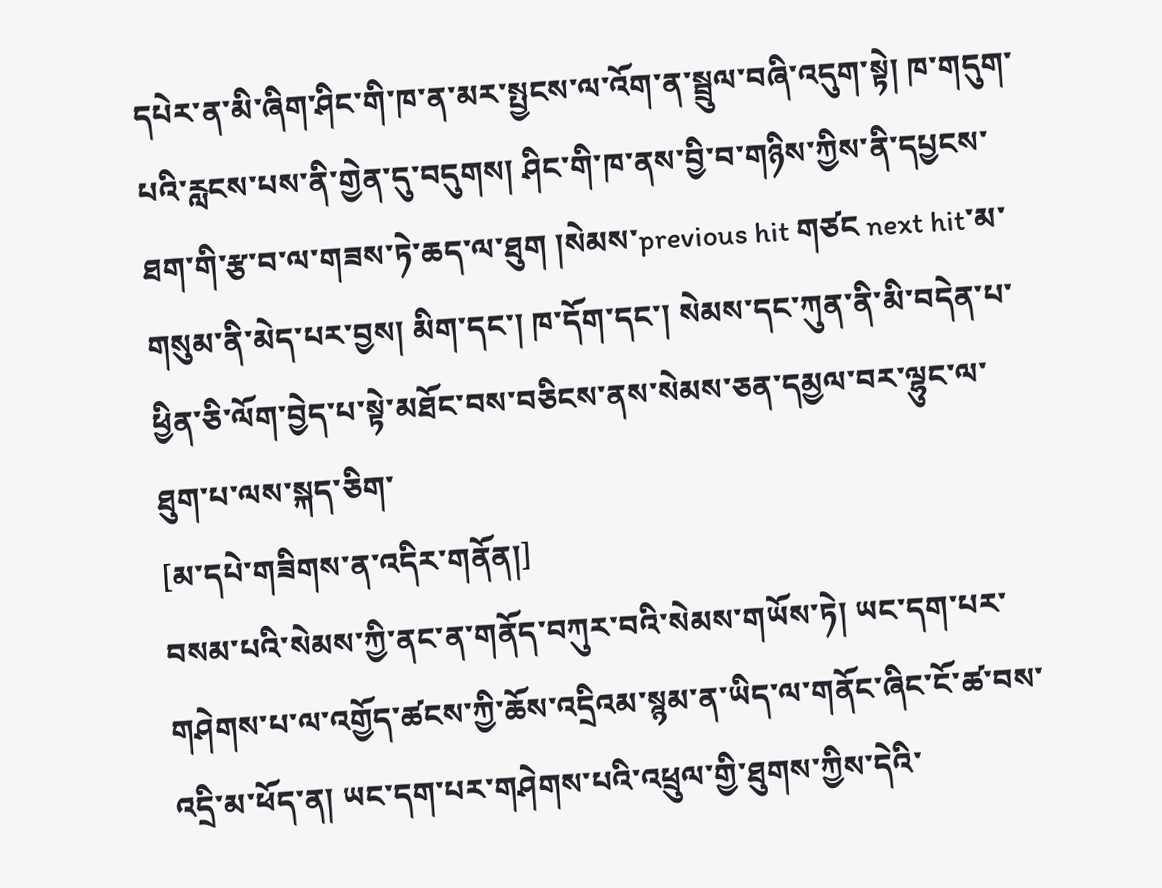དཔེར་ན་མི་ཞིག་ཤིང་གི་ཁ་ན་མར་སྤྱངས་ལ་འོག་ན་སྦྲུལ་བཞི་འདུག་སྟེ། ཁ་གདུག་པའི་རླངས་པས་ནི་གྱེན་དུ་བདུགས། ཤིང་གི་ཁ་ནས་བྱི་བ་གཉིས་ཀྱིས་ནི་དཔྱངས་ཐག་གི་རྩ་བ་ལ་གཟས་ཏེ་ཆད་ལ་ཐུག །སེམས་previous hit གཙང next hit་མ་གསུམ་ནི་མེད་པར་བྱས། མིག་དང་། ཁ་དོག་དང་། སེམས་དང་ཀུན་ནི་མི་བདེན་པ་ཕྱིན་ཅི་ལོག་བྱེད་པ་སྟེ་མཐོང་བས་བཅིངས་ནས་སེམས་ཅན་དམྱལ་བར་ལྷུང་ལ་ཐུག་པ་ལས་སྐད་ཅིག་
[མ་དཔེ་གཟིགས་ན་འདིར་གནོན།]
བསམ་པའི་སེམས་ཀྱི་ནང་ན་གནོད་བཀུར་བའི་སེམས་གཡོས་ཏེ། ཡང་དག་པར་གཤེགས་པ་ལ་འགྱོད་ཚངས་ཀྱི་ཆོས་འདྲིའམ་སྙམ་ན་ཡིད་ལ་གནོང་ཞིང་ངོ་ཚ་བས་འདྲི་མ་ཕོད་ན། ཡང་དག་པར་གཤེགས་པའི་འཕྲུལ་གྱི་ཐུགས་ཀྱིས་དེའི་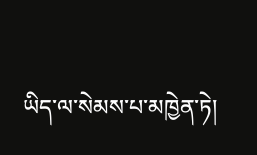ཡིད་ལ་སེམས་པ་མཁྱེན་ཏེ།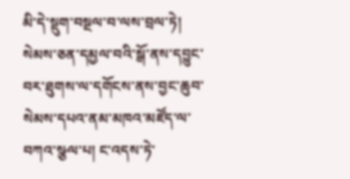མི་དེ་སྡུག་བསྔལ་བ་ལས་བྲལ་ཏེ། སེམས་ཅན་དམྱལ་བའི་སྒོ་ནས་དབྱུང་བར་ཐུགས་ལ་དགོངས་ནས་བྱང་ཆུབ་སེམས་དཔའ་ནམ་མཁའ་མཛོད་ལ་བཀའ་སྩལ་པ། ང་འདས་ཏེ་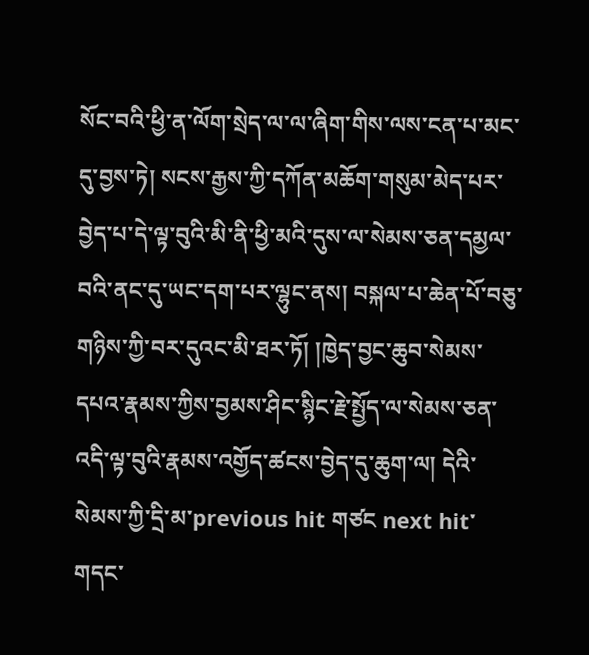སོང་བའི་ཕྱི་ན་ལོག་སྲེད་ལ་ལ་ཞིག་གིས་ལས་ངན་པ་མང་དུ་བྱས་ཏེ། སངས་རྒྱས་ཀྱི་དཀོན་མཆོག་གསུམ་མེད་པར་བྱེད་པ་དེ་ལྟ་བུའི་མི་ནི་ཕྱི་མའི་དུས་ལ་སེམས་ཅན་དམྱལ་བའི་ནང་དུ་ཡང་དག་པར་ལྷུང་ནས། བསྐལ་པ་ཆེན་པོ་བཅུ་གཉིས་ཀྱི་བར་དུའང་མི་ཐར་ཏོ། །ཁྱེད་བྱང་ཆུབ་སེམས་དཔའ་རྣམས་ཀྱིས་བྱམས་ཤིང་སྙིང་རྗེ་སྤྱོད་ལ་སེམས་ཅན་འདི་ལྟ་བུའི་རྣམས་འགྱོད་ཚངས་བྱེད་དུ་ཆུག་ལ། དེའི་སེམས་ཀྱི་དྲི་མ་previous hit གཙང next hit་གདང་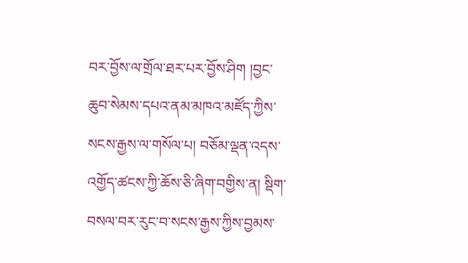བར་བྱོས་ལ་གྲོལ་ཐར་པར་བྱོས་ཤིག །བྱང་ཆུབ་སེམས་དཔའ་ནམ་མཁའ་མཛོད་ཀྱིས་སངས་རྒྱས་ལ་གསོལ་པ། བཅོམ་ལྡན་འདས་འགྱོད་ཚངས་ཀྱི་ཆོས་ཅི་ཞིག་བགྱིས་ན། སྡིག་བསལ་བར་རུང་བ་སངས་རྒྱས་ཀྱིས་བྱམས་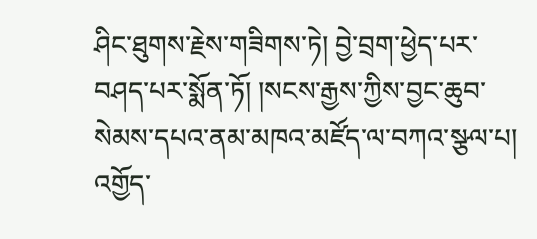ཤིང་ཐུགས་རྗེས་གཟིགས་ཏེ། བྱེ་བྲག་ཕྱེད་པར་བཤད་པར་སྨོན་ཏོ། །སངས་རྒྱས་ཀྱིས་བྱང་ཆུབ་སེམས་དཔའ་ནམ་མཁའ་མཛོད་ལ་བཀའ་སྩལ་པ། འགྱོད་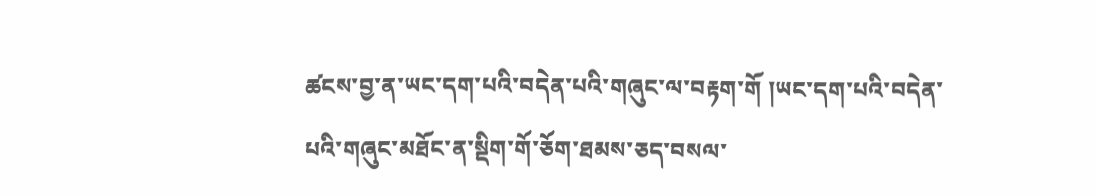ཚངས་བྱ་ན་ཡང་དག་པའི་བདེན་པའི་གཞུང་ལ་བརྟག་གོ །ཡང་དག་པའི་བདེན་པའི་གཞུང་མཐོང་ན་སྡིག་གོ་ཅོག་ཐམས་ཅད་བསལ་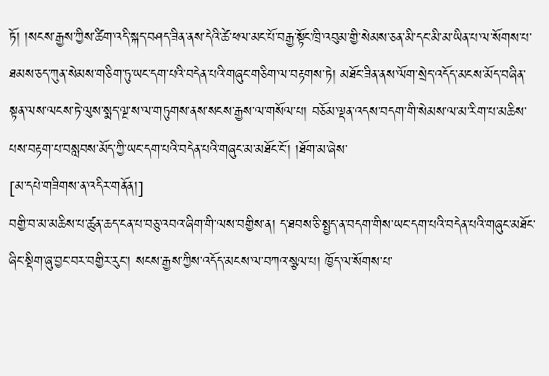ཏོ། །སངས་རྒྱས་ཀྱིས་ཚིག་འདི་སྐད་བཤད་ཟིན་ནས་དེའི་ཚེ་ཕལ་མང་པོ་བརྒྱ་སྟོང་ཁྲི་འབུམ་གྱི་སེམས་ཅན་མི་དང་མི་མ་ཡིན་པ་ལ་སོགས་པ་ཐམས་ཅད་ཀུན་སེམས་གཅིག་ཏུ་ཡང་དག་པའི་བདེན་པའི་གཞུང་གཅིག་ལ་བརྟགས་ཏེ། མཐོང་ཟིན་ནས་ལོག་སྲེད་འདོད་མངས་མོད་བཞིན་སྟན་ལས་ལངས་ཏེ་ལུས་སྨད་ལྔ་ས་ལ་གཏུགས་ནས་སངས་རྒྱས་ལ་གསོལ་པ། བཅོམ་ལྡན་འདས་བདག་གི་སེམས་ལ་མ་རིག་པ་མཆིས་པས་བརྟག་པ་བསླབས་མོད་ཀྱི་ཡང་དག་པའི་བདེན་པའི་གཞུང་མ་མཐོང་ངོ་། །ཐོག་མ་ཞེས་
[མ་དཔེ་གཟིགས་ན་འདིར་གནོན།]
བགྱི་བ་མ་མཆིས་པ་ཚུན་ཆད་ངན་པ་བཅུ་འབའ་ཞིག་གི་ལས་བགྱིས་ན། ད་ཐབས་ཅི་སྤྱད་ན་བདག་གིས་ཡང་དག་པའི་བདེན་པའི་གཞུང་མཐོང་ཞིང་སྡིག་ཞུ་བྱང་བར་བགྱིར་རུང་། སངས་རྒྱས་ཀྱིས་འདོད་མངས་ལ་བཀའ་སྩལ་པ། ཁྱོད་ལ་སོགས་པ་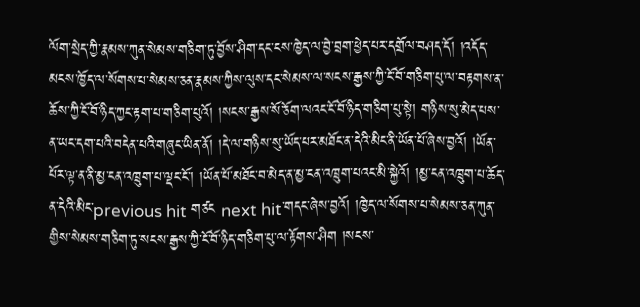ལོག་སྲེད་ཀྱི་རྣམས་ཀུན་སེམས་གཅིག་ཏུ་བྱོས་ཤིག་དང་ངས་ཁྱེད་ལ་བྱེ་བྲག་ཕྱེད་པར་དགྲོལ་བཤད་དོ། །འདོད་མངས་ཁྱོད་ལ་སོགས་པ་སེམས་ཅན་རྣམས་ཀྱིས་ལུས་དང་སེམས་ལ་སངས་རྒྱས་ཀྱི་ངོ་བོ་གཅིག་པུ་ལ་བརྟགས་ན་ཆོས་ཀྱི་ངོ་བོ་ཉིད་ཀྱང་རྟག་པ་གཅིག་པུའོ། །སངས་རྒྱས་སོ་ཅོག་ལའང་ངོ་བོ་ཉིད་གཅིག་པུ་སྟེ། གཉིས་སུ་མེད་པས་ན་ཡང་དག་པའི་བདེན་པའི་གཞུང་ཡིན་ནོ། །དེ་ལ་གཉིས་སུ་ཡོད་པར་མཐོང་ན་དེའི་མིང་ནི་ཡོན་པོ་ཞེས་བྱའོ། །ཡོན་པོར་ལྟ་ན་ནི་མྱ་ངན་འཁྲུག་པ་ལྡང་ངོ་། །ཡོན་པོ་མཐོང་བ་མེད་ན་མྱ་ངན་འཁྲུག་པའང་མི་སྐྱེའོ། །མྱ་ངན་འཁྲུག་པ་ཆོད་ན་དེའི་མིང་previous hit གཙང next hit་གདང་ཞེས་བྱའོ། །ཁྱེད་ལ་སོགས་པ་སེམས་ཅན་ཀུན་གྱིས་སེམས་གཅིག་ཏུ་སངས་རྒྱས་ཀྱི་ངོ་བོ་ཉིད་གཅིག་པུ་ལ་རྟོགས་ཤིག །སངས་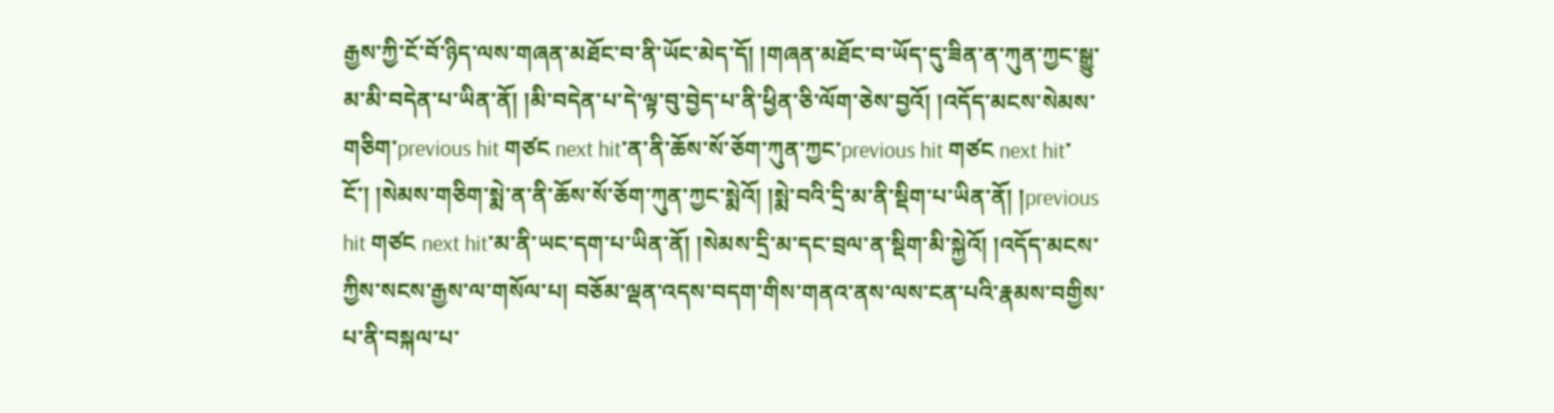རྒྱས་ཀྱི་ངོ་བོ་ཉིད་ལས་གཞན་མཐོང་བ་ནི་ཡོང་མེད་དོ། །གཞན་མཐོང་བ་ཡོད་དུ་ཟིན་ན་ཀུན་ཀྱང་སྒྱུ་མ་མི་བདེན་པ་ཡིན་ནོ། །མི་བདེན་པ་དེ་ལྟ་བུ་བྱེད་པ་ནི་ཕྱིན་ཅི་ལོག་ཅེས་བྱའོ། །འདོད་མངས་སེམས་གཅིག་previous hit གཙང next hit་ན་ནི་ཆོས་སོ་ཅོག་ཀུན་ཀྱང་previous hit གཙང next hit་ངོ་། །སེམས་གཅིག་སྨེ་ན་ནི་ཆོས་སོ་ཅོག་ཀུན་ཀྱང་སྨེའོ། །སྨེ་བའི་དྲི་མ་ནི་སྡིག་པ་ཡིན་ནོ། །previous hit གཙང next hit་མ་ནི་ཡང་དག་པ་ཡིན་ནོ། །སེམས་དྲི་མ་དང་བྲལ་ན་སྡིག་མི་སྐྱེའོ། །འདོད་མངས་ཀྱིས་སངས་རྒྱས་ལ་གསོལ་པ། བཅོམ་ལྡན་འདས་བདག་གིས་གནའ་ནས་ལས་ངན་པའི་རྣམས་བགྱིས་པ་ནི་བསྐལ་པ་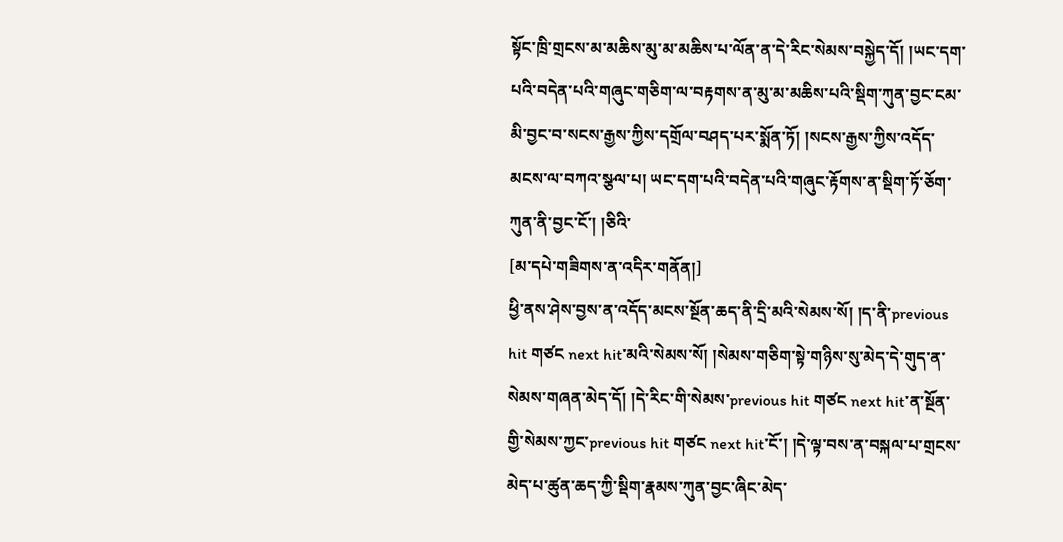སྟོང་ཁྲི་གྲངས་མ་མཆིས་མུ་མ་མཆིས་པ་ལོན་ན་དེ་རིང་སེམས་བསྐྱེད་དོ། །ཡང་དག་པའི་བདེན་པའི་གཞུང་གཅིག་ལ་བརྟགས་ན་མུ་མ་མཆིས་པའི་སྡིག་ཀུན་བྱང་ངམ་མི་བྱང་བ་སངས་རྒྱས་ཀྱིས་དགྲོལ་བཤད་པར་སྨོན་ཏོ། །སངས་རྒྱས་ཀྱིས་འདོད་མངས་ལ་བཀའ་སྩལ་པ། ཡང་དག་པའི་བདེན་པའི་གཞུང་རྟོགས་ན་སྡིག་ཏོ་ཅོག་ཀུན་ནི་བྱང་ངོ་། །ཅིའི་
[མ་དཔེ་གཟིགས་ན་འདིར་གནོན།]
ཕྱི་ནས་ཤེས་བྱས་ན་འདོད་མངས་སྔོན་ཆད་ནི་དྲི་མའི་སེམས་སོ། །ད་ནི་previous hit གཙང next hit་མའི་སེམས་སོ། །སེམས་གཅིག་སྟེ་གཉིས་སུ་མེད་དེ་གུད་ན་སེམས་གཞན་མེད་དོ། །དེ་རིང་གི་སེམས་previous hit གཙང next hit་ན་སྔོན་གྱི་སེམས་ཀྱང་previous hit གཙང next hit་ངོ་། །དེ་ལྟ་བས་ན་བསྐལ་པ་གྲངས་མེད་པ་ཚུན་ཆད་ཀྱི་སྡིག་རྣམས་ཀུན་བྱང་ཞིང་མེད་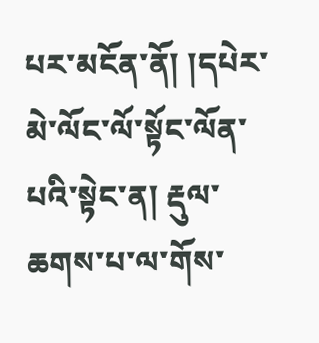པར་མངོན་ནོ། །དཔེར་མེ་ལོང་ལོ་སྟོང་ལོན་པའི་སྟེང་ན། རྡུལ་ཆགས་པ་ལ་གོས་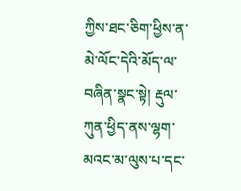ཀྱིས་ཐང་ཅིག་ཕྱིས་ན་མེ་ལོང་དེའི་མོད་ལ་བཞིན་སྣང་སྟེ། རྡུལ་ཀུན་ཕྱིད་ནས་ལྷག་མའང་མ་ལུས་པ་དང་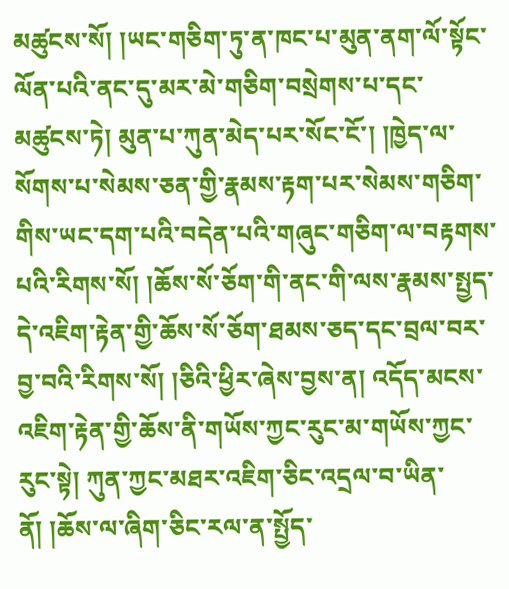མཚུངས་སོ། །ཡང་གཅིག་ཏུ་ན་ཁང་པ་མུན་ནག་ལོ་སྟོང་ལོན་པའི་ནང་དུ་མར་མེ་གཅིག་བསྲེགས་པ་དང་མཚུངས་ཏེ། མུན་པ་ཀུན་མེད་པར་སོང་ངོ་། །ཁྱེད་ལ་སོགས་པ་སེམས་ཅན་གྱི་རྣམས་རྟག་པར་སེམས་གཅིག་གིས་ཡང་དག་པའི་བདེན་པའི་གཞུང་གཅིག་ལ་བརྟགས་པའི་རིགས་སོ། །ཆོས་སོ་ཅོག་གི་ནང་གི་ལས་རྣམས་སྤྱད་དེ་འཇིག་རྟེན་གྱི་ཆོས་སོ་ཅོག་ཐམས་ཅད་དང་བྲལ་བར་བྱ་བའི་རིགས་སོ། །ཅིའི་ཕྱིར་ཞེས་བྱས་ན། འདོད་མངས་འཇིག་རྟེན་གྱི་ཆོས་ནི་གཡོས་ཀྱང་རུང་མ་གཡོས་ཀྱང་རུང་སྟེ། ཀུན་ཀྱང་མཐར་འཇིག་ཅིང་འདྲལ་བ་ཡིན་ནོ། །ཆོས་ལ་ཞིག་ཅིང་རལ་ན་སྤྱོད་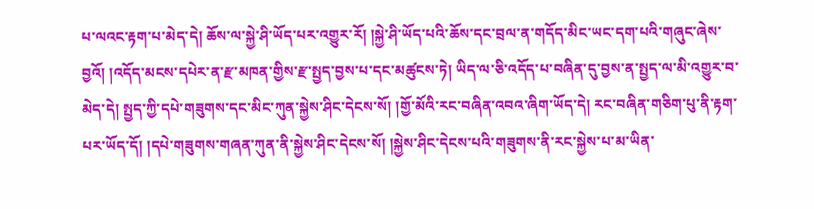པ་ལའང་རྟག་པ་མེད་དེ། ཆོས་ལ་སྐྱེ་ཤི་ཡོད་པར་འགྱུར་རོ། །སྐྱེ་ཤི་ཡོད་པའི་ཆོས་དང་བྲལ་ན་གདོད་མིང་ཡང་དག་པའི་གཞུང་ཞེས་བྱའོ། །འདོད་མངས་དཔེར་ན་རྫ་མཁན་གྱིས་རྫ་སྤྱད་བྱས་པ་དང་མཚུངས་ཏེ། ཡིད་ལ་ཅི་འདོད་པ་བཞིན་དུ་བྱས་ན་སྤྱད་ལ་མི་འགྱུར་བ་མེད་དེ། སྤྱད་ཀྱི་དཔེ་གཟུགས་དང་མིང་ཀུན་སྐྱེས་ཤིང་དེངས་སོ། །གྱོ་མོའི་རང་བཞིན་འབའ་ཞིག་ཡོད་དེ། རང་བཞིན་གཅིག་པུ་ནི་རྟག་པར་ཡོད་དོ། །དཔེ་གཟུགས་གཞན་ཀུན་ནི་སྐྱེས་ཤིང་དེངས་སོ། །སྐྱེས་ཤིང་དེངས་པའི་གཟུགས་ནི་རང་སྐྱེས་པ་མ་ཡིན་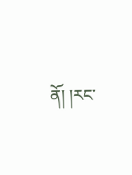ནོ། །རང་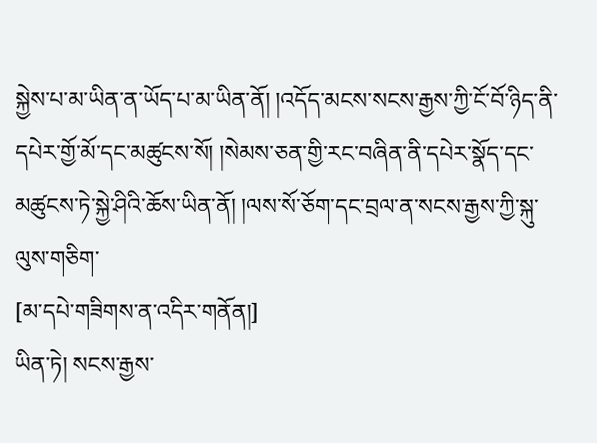སྐྱེས་པ་མ་ཡིན་ན་ཡོད་པ་མ་ཡིན་ནོ། །འདོད་མངས་སངས་རྒྱས་ཀྱི་ངོ་བོ་ཉིད་ནི་དཔེར་གྱོ་མོ་དང་མཚུངས་སོ། །སེམས་ཅན་གྱི་རང་བཞིན་ནི་དཔེར་སྣོད་དང་མཚུངས་ཏེ་སྐྱེ་ཤིའི་ཆོས་ཡིན་ནོ། །ལས་སོ་ཅོག་དང་བྲལ་ན་སངས་རྒྱས་ཀྱི་སྐུ་ལུས་གཅིག་
[མ་དཔེ་གཟིགས་ན་འདིར་གནོན།]
ཡིན་ཏེ། སངས་རྒྱས་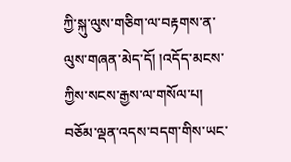ཀྱི་སྐུ་ལུས་གཅིག་ལ་བརྟགས་ན་ལུས་གཞན་མེད་དོ། །འདོད་མངས་ཀྱིས་སངས་རྒྱས་ལ་གསོལ་པ། བཅོམ་ལྡན་འདས་བདག་གིས་ཡང་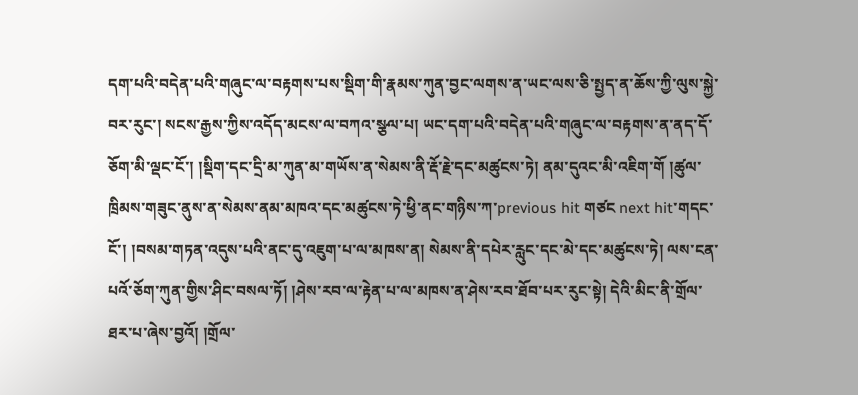དག་པའི་བདེན་པའི་གཞུང་ལ་བརྟགས་པས་སྡིག་གི་རྣམས་ཀུན་བྱང་ལགས་ན་ཡང་ལས་ཅི་སྤྱད་ན་ཆོས་ཀྱི་ལུས་སྐྱེ་བར་རུང་། སངས་རྒྱས་ཀྱིས་འདོད་མངས་ལ་བཀའ་སྩལ་པ། ཡང་དག་པའི་བདེན་པའི་གཞུང་ལ་བརྟགས་ན་ནད་དོ་ཅོག་མི་ལྡང་ངོ་། །སྡིག་དང་དྲི་མ་ཀུན་མ་གཡོས་ན་སེམས་ནི་རྡོ་རྗེ་དང་མཚུངས་ཏེ། ནམ་དུའང་མི་འཇིག་གོ །ཚུལ་ཁྲིམས་གཟུང་ནུས་ན་སེམས་ནམ་མཁའ་དང་མཚུངས་ཏེ་ཕྱི་ནང་གཉིས་ཀ་previous hit གཙང next hit་གདང་ངོ་། །བསམ་གཏན་འདུས་པའི་ནང་དུ་འཇུག་པ་ལ་མཁས་ན། སེམས་ནི་དཔེར་རླུང་དང་མེ་དང་མཚུངས་ཏེ། ལས་ངན་པའོ་ཅོག་ཀུན་གྱིས་ཤིང་བསལ་ཏོ། །ཤེས་རབ་ལ་རྟེན་པ་ལ་མཁས་ན་ཤེས་རབ་ཐོབ་པར་རུང་སྟེ། དེའི་མིང་ནི་གྲོལ་ཐར་པ་ཞེས་བྱའོ། །གྲོལ་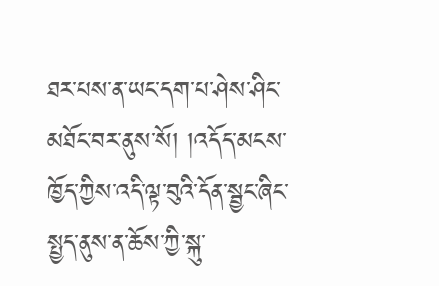ཐར་པས་ན་ཡང་དག་པ་ཤེས་ཤིང་མཐོང་བར་ནུས་སོ། །འདོད་མངས་ཁྱོད་ཀྱིས་འདི་ལྟ་བུའི་དོན་སྦྱང་ཞིང་སྤྱད་ནུས་ན་ཆོས་ཀྱི་སྐུ་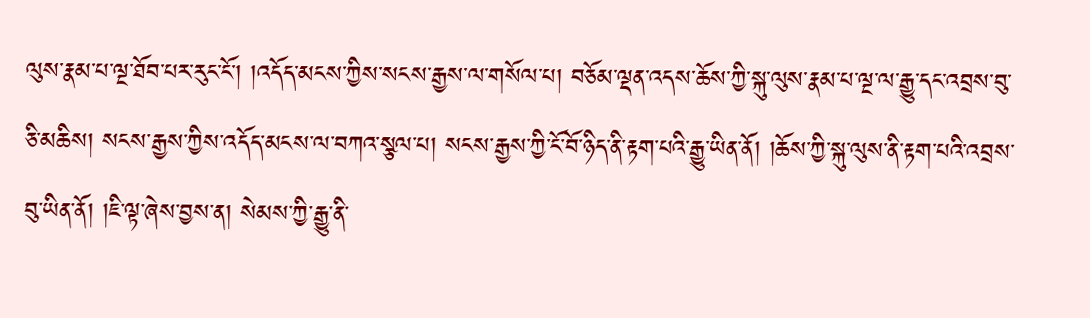ལུས་རྣམ་པ་ལྔ་ཐོབ་པར་རུང་ངོ་། །འདོད་མངས་ཀྱིས་སངས་རྒྱས་ལ་གསོལ་པ། བཅོམ་ལྡན་འདས་ཆོས་ཀྱི་སྐུ་ལུས་རྣམ་པ་ལྔ་ལ་རྒྱུ་དང་འབྲས་བུ་ཅི་མཆིས། སངས་རྒྱས་ཀྱིས་འདོད་མངས་ལ་བཀའ་སྩལ་པ། སངས་རྒྱས་ཀྱི་ངོ་བོ་ཉིད་ནི་རྟག་པའི་རྒྱུ་ཡིན་ནོ། །ཆོས་ཀྱི་སྐུ་ལུས་ནི་རྟག་པའི་འབྲས་བུ་ཡིན་ནོ། །ཇི་ལྟ་ཞེས་བྱས་ན། སེམས་ཀྱི་རྒྱུ་ནི་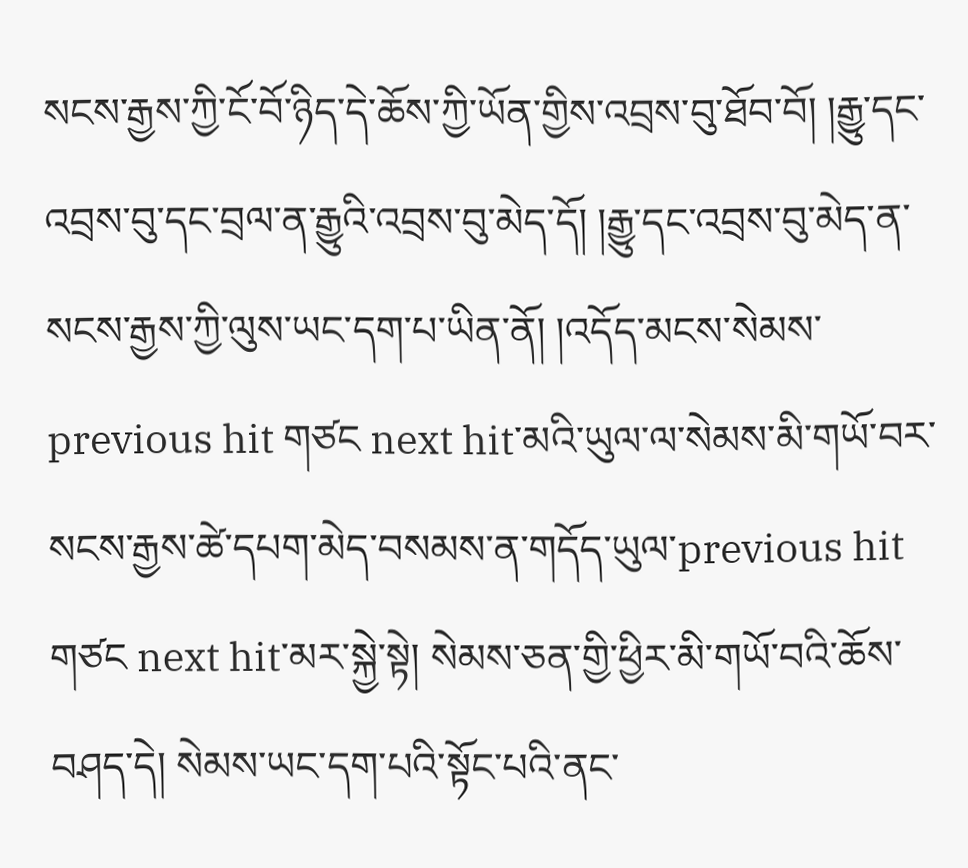སངས་རྒྱས་ཀྱི་ངོ་བོ་ཉིད་དེ་ཆོས་ཀྱི་ཡོན་གྱིས་འབྲས་བུ་ཐོབ་བོ། །རྒྱུ་དང་འབྲས་བུ་དང་བྲལ་ན་རྒྱུའི་འབྲས་བུ་མེད་དོ། །རྒྱུ་དང་འབྲས་བུ་མེད་ན་སངས་རྒྱས་ཀྱི་ལུས་ཡང་དག་པ་ཡིན་ནོ། །འདོད་མངས་སེམས་previous hit གཙང next hit་མའི་ཡུལ་ལ་སེམས་མི་གཡོ་བར་སངས་རྒྱས་ཚེ་དཔག་མེད་བསམས་ན་གདོད་ཡུལ་previous hit གཙང next hit་མར་སྐྱེ་སྟེ། སེམས་ཅན་གྱི་ཕྱིར་མི་གཡོ་བའི་ཆོས་བཤད་དེ། སེམས་ཡང་དག་པའི་སྟོང་པའི་ནང་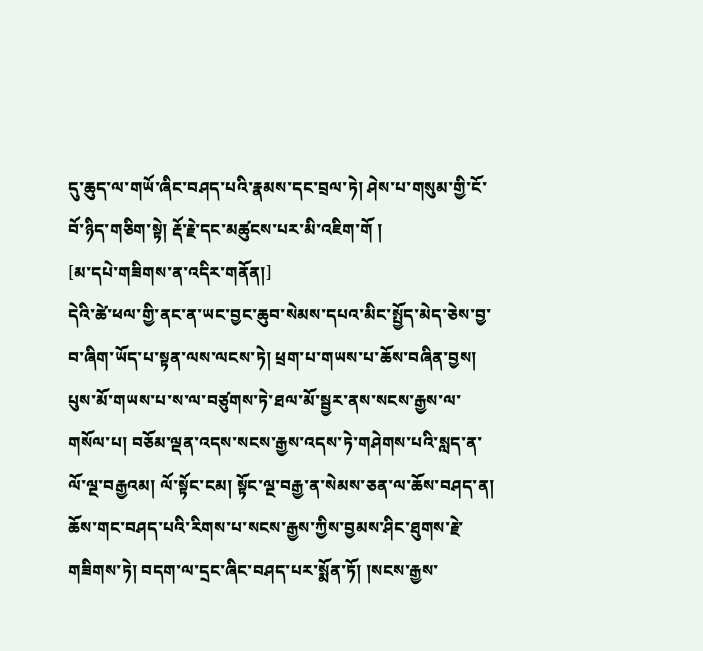དུ་ཆུད་ལ་གཡོ་ཞིང་བཤད་པའི་རྣམས་དང་བྲལ་ཏེ། ཤེས་པ་གསུམ་གྱི་ངོ་བོ་ཉིད་གཅིག་སྟེ། རྡོ་རྗེ་དང་མཚུངས་པར་མི་འཇིག་གོ །
[མ་དཔེ་གཟིགས་ན་འདིར་གནོན།]
དེའི་ཚེ་ཕལ་གྱི་ནང་ན་ཡང་བྱང་ཆུབ་སེམས་དཔའ་མིང་སྤྱོད་མེད་ཅེས་བྱ་བ་ཞིག་ཡོད་པ་སྟན་ལས་ལངས་ཏེ། ཕྲག་པ་གཡས་པ་ཆོས་བཞིན་བྱས། པུས་མོ་གཡས་པ་ས་ལ་བཙུགས་ཏེ་ཐལ་མོ་སྦྱར་ནས་སངས་རྒྱས་ལ་གསོལ་པ། བཅོམ་ལྡན་འདས་སངས་རྒྱས་འདས་ཏེ་གཤེགས་པའི་སླད་ན་ལོ་ལྔ་བརྒྱའམ། ལོ་སྟོང་ངམ། སྟོང་ལྔ་བརྒྱ་ན་སེམས་ཅན་ལ་ཆོས་བཤད་ན། ཆོས་གང་བཤད་པའི་རིགས་པ་སངས་རྒྱས་ཀྱིས་བྱམས་ཤིང་ཐུགས་རྗེ་གཟིགས་ཏེ། བདག་ལ་དྲང་ཞིང་བཤད་པར་སྨོན་ཏོ། །སངས་རྒྱས་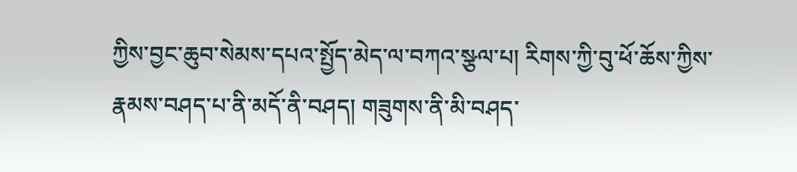ཀྱིས་བྱང་ཆུབ་སེམས་དཔའ་སྤྱོད་མེད་ལ་བཀའ་སྩལ་པ། རིགས་ཀྱི་བུ་ཕོ་ཆོས་ཀྱིས་རྣམས་བཤད་པ་ནི་མདོ་ནི་བཤད། གཟུགས་ནི་མི་བཤད་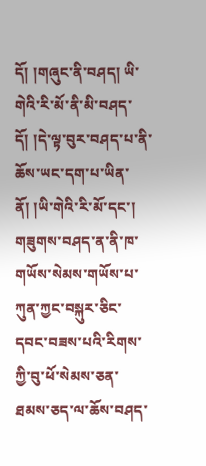དོ། །གཞུང་ནི་བཤད། ཡི་གེའི་རི་མོ་ནི་མི་བཤད་དོ། །དེ་ལྟ་བུར་བཤད་པ་ནི་ཆོས་ཡང་དག་པ་ཡིན་ནོ། །ཡི་གེའི་རི་མོ་དང་། གཟུགས་བཤད་ན་ནི་ཁ་གཡོས་སེམས་གཡོས་པ་ཀུན་ཀྱང་བསྐུར་ཅིང་དབང་བཟས་པའི་རིགས་ཀྱི་བུ་ཕོ་སེམས་ཅན་ཐམས་ཅད་ལ་ཆོས་བཤད་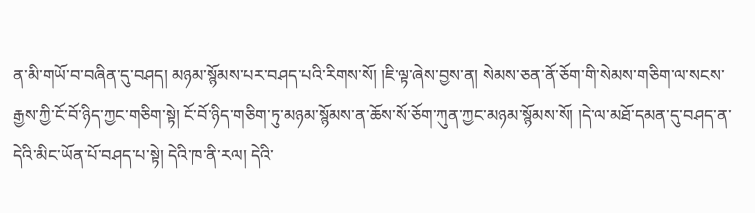ན་མི་གཡོ་བ་བཞིན་དུ་བཤད། མཉམ་སྙོམས་པར་བཤད་པའི་རིགས་སོ། །ཇི་ལྟ་ཞེས་བྱས་ན། སེམས་ཅན་ནོ་ཅོག་གི་སེམས་གཅིག་ལ་སངས་རྒྱས་ཀྱི་ངོ་བོ་ཉིད་ཀྱང་གཅིག་སྟེ། ངོ་བོ་ཉིད་གཅིག་ཏུ་མཉམ་སྙོམས་ན་ཆོས་སོ་ཅོག་ཀུན་ཀྱང་མཉམ་སྙོམས་སོ། །དེ་ལ་མཐོ་དམན་དུ་བཤད་ན་དེའི་མིང་ཡོན་པོ་བཤད་པ་སྟེ། དེའི་ཁ་ནི་རལ། དེའི་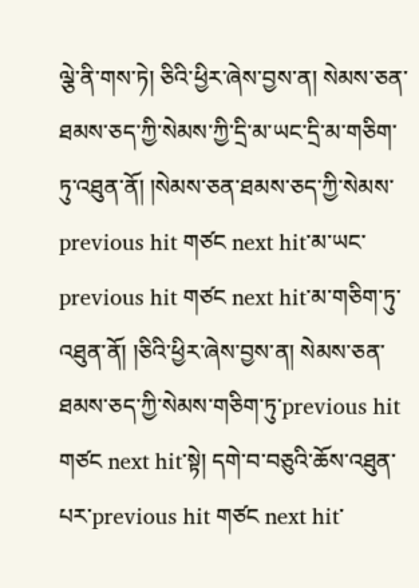ལྕེ་ནི་གས་ཏེ། ཅིའི་ཕྱིར་ཞེས་བྱས་ན། སེམས་ཅན་ཐམས་ཅད་ཀྱི་སེམས་ཀྱི་དྲི་མ་ཡང་དྲི་མ་གཅིག་ཏུ་འཐུན་ནོ། །སེམས་ཅན་ཐམས་ཅད་ཀྱི་སེམས་previous hit གཙང next hit་མ་ཡང་previous hit གཙང next hit་མ་གཅིག་ཏུ་འཐུན་ནོ། །ཅིའི་ཕྱིར་ཞེས་བྱས་ན། སེམས་ཅན་ཐམས་ཅད་ཀྱི་སེམས་གཅིག་ཏུ་previous hit གཙང next hit་སྟེ། དགེ་བ་བཅུའི་ཆོས་འཐུན་པར་previous hit གཙང next hit་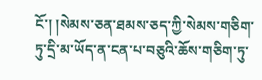ངོ་། །སེམས་ཅན་ཐམས་ཅད་ཀྱི་སེམས་གཅིག་ཏུ་དྲི་མ་ཡོད་ན་ངན་པ་བཅུའི་ཆོས་གཅིག་ཏུ་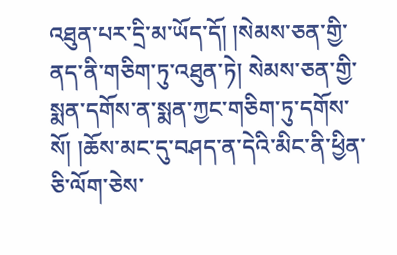འཐུན་པར་དྲི་མ་ཡོད་དོ། །སེམས་ཅན་གྱི་ནད་ནི་གཅིག་ཏུ་འཐུན་ཏེ། སེམས་ཅན་གྱི་སྨན་དགོས་ན་སྨན་ཀྱང་གཅིག་ཏུ་དགོས་སོ། །ཆོས་མང་དུ་བཤད་ན་དེའི་མིང་ནི་ཕྱིན་ཅི་ལོག་ཅེས་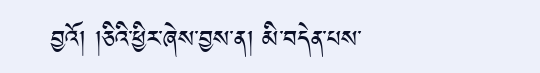བྱའོ། །ཅིའི་ཕྱིར་ཞེས་བྱས་ན། མི་བདེན་པས་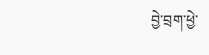བྱེ་བྲག་ཕྱེ་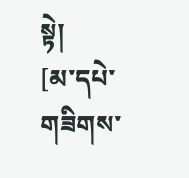སྟེ།
[མ་དཔེ་གཟིགས་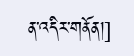ན་འདིར་གནོན།]